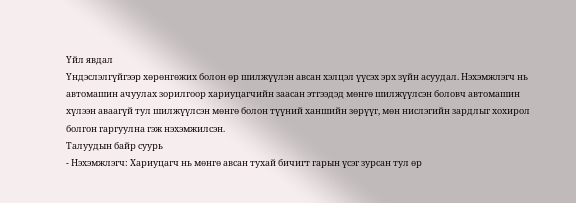Үйл явдал
Үндэслэлгүйгээр хөрөнгөжих болон өр шилжүүлэн авсан хэлцэл үүсэх эрх зүйн асуудал. Нэхэмжлэгч нь автомашин ачуулах зорилгоор хариуцагчийн заасан этгээдэд мөнгө шилжүүлсэн боловч автомашин хүлээн аваагүй тул шилжүүлсэн мөнгө болон түүний ханшийн зөрүүг, мөн нислэгийн зардлыг хохирол болгон гаргуулна гэж нэхэмжилсэн.
Талуудын байр суурь
- Нэхэмжлэгч: Хариуцагч нь мөнгө авсан тухай бичигт гарын үсэг зурсан тул өр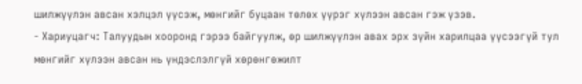шилжүүлэн авсан хэлцэл үүсэж, мөнгийг буцаан төлөх үүрэг хүлээн авсан гэж үзэв.
- Хариуцагч: Талуудын хооронд гэрээ байгуулж, өр шилжүүлэн авах эрх зүйн харилцаа үүсээгүй тул мөнгийг хүлээн авсан нь үндэслэлгүй хөрөнгөжилт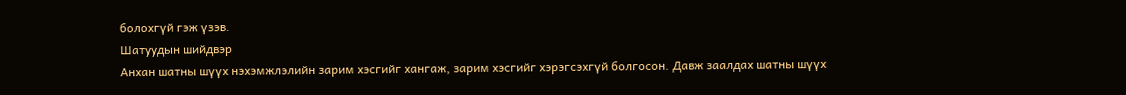болохгүй гэж үзэв.
Шатуудын шийдвэр
Анхан шатны шүүх нэхэмжлэлийн зарим хэсгийг хангаж, зарим хэсгийг хэрэгсэхгүй болгосон. Давж заалдах шатны шүүх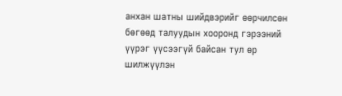анхан шатны шийдвэрийг өөрчилсөн бөгөөд талуудын хооронд гэрээний үүрэг үүсээгүй байсан тул өр шилжүүлэн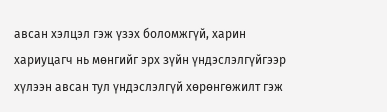авсан хэлцэл гэж үзэх боломжгүй, харин хариуцагч нь мөнгийг эрх зүйн үндэслэлгүйгээр хүлээн авсан тул үндэслэлгүй хөрөнгөжилт гэж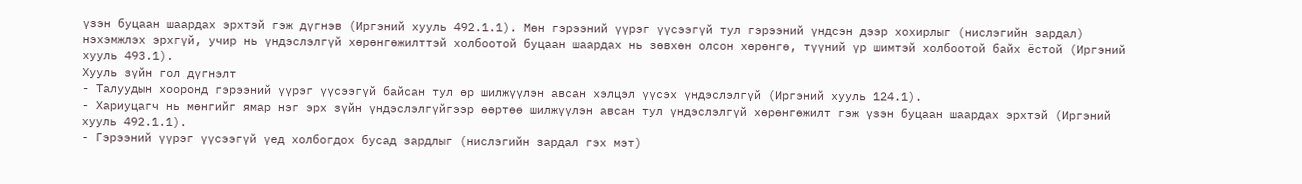үзэн буцаан шаардах эрхтэй гэж дүгнэв (Иргэний хууль 492.1.1). Мөн гэрээний үүрэг үүсээгүй тул гэрээний үндсэн дээр хохирлыг (нислэгийн зардал) нэхэмжлэх эрхгүй, учир нь үндэслэлгүй хөрөнгөжилттэй холбоотой буцаан шаардах нь зөвхөн олсон хөрөнгө, түүний үр шимтэй холбоотой байх ёстой (Иргэний хууль 493.1).
Хууль зүйн гол дүгнэлт
- Талуудын хооронд гэрээний үүрэг үүсээгүй байсан тул өр шилжүүлэн авсан хэлцэл үүсэх үндэслэлгүй (Иргэний хууль 124.1).
- Хариуцагч нь мөнгийг ямар нэг эрх зүйн үндэслэлгүйгээр өөртөө шилжүүлэн авсан тул үндэслэлгүй хөрөнгөжилт гэж үзэн буцаан шаардах эрхтэй (Иргэний хууль 492.1.1).
- Гэрээний үүрэг үүсээгүй үед холбогдох бусад зардлыг (нислэгийн зардал гэх мэт)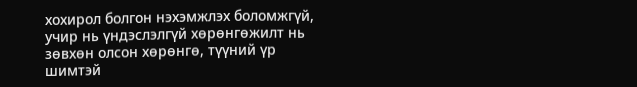хохирол болгон нэхэмжлэх боломжгүй, учир нь үндэслэлгүй хөрөнгөжилт нь зөвхөн олсон хөрөнгө, түүний үр шимтэй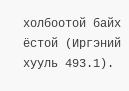холбоотой байх ёстой (Иргэний хууль 493.1).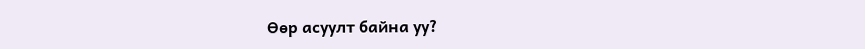Өөр асуулт байна уу?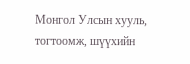Монгол Улсын хууль, тогтоомж, шүүхийн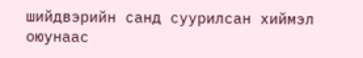шийдвэрийн санд суурилсан хиймэл оюунаас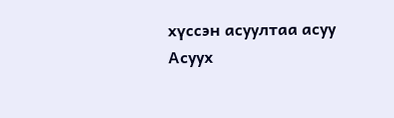хүссэн асуултаа асуу
Асуух